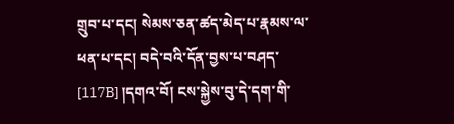གྲུབ་པ་དང། སེམས་ཅན་ཚད་མེད་པ་རྣམས་ལ་ཕན་པ་དང། བདེ་བའི་དོན་བྱས་པ་བཤད་ [117B] །དགའ་བོ། ངས་སྐྱེས་བུ་དེ་དག་གི་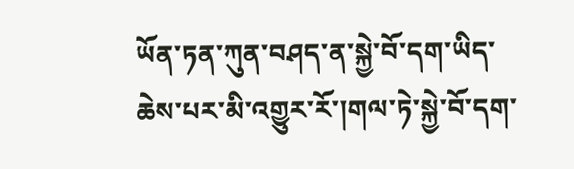ཡོན་ཏན་ཀུན་བཤད་ན་སྐྱེ་བོ་དག་ཡིད་ཆེས་པར་མི་འགྱུར་རོ་།གལ་ཏེ་སྐྱེ་བོ་དག་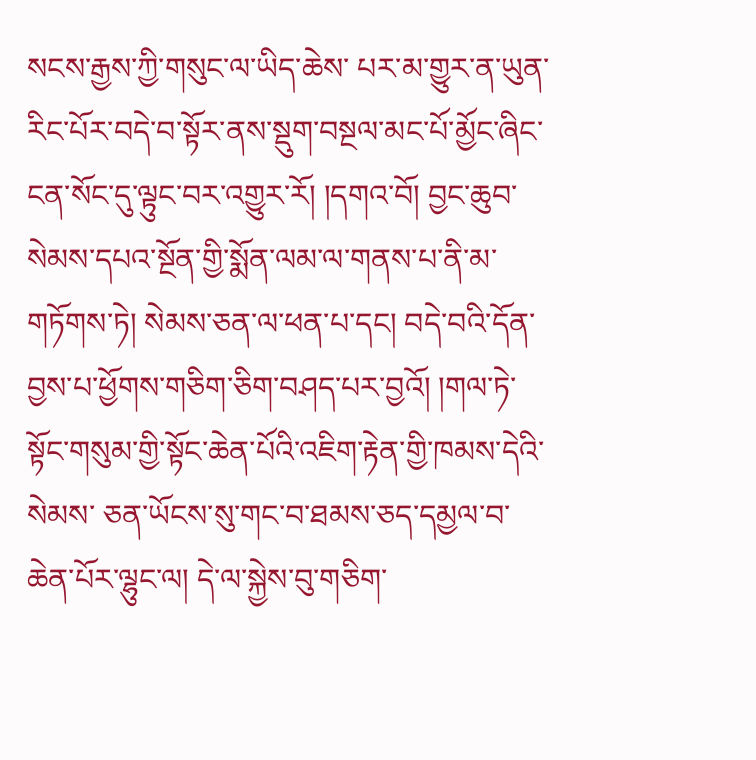སངས་རྒྱས་ཀྱི་གསུང་ལ་ཡིད་ཆེས་ པར་མ་གྱུར་ན་ཡུན་རིང་པོར་བདེ་བ་སྟོར་ནས་སྡུག་བསྔལ་མང་པོ་མྱོང་ཞིང་ངན་སོང་དུ་ལྟུང་བར་འགྱུར་རོ། །དགའ་བོ། བྱང་ཆུབ་སེམས་དཔའ་སྔོན་གྱི་སྨོན་ལམ་ལ་གནས་པ་ནི་མ་ གཏོགས་ཏེ། སེམས་ཅན་ལ་ཕན་པ་དང། བདེ་བའི་དོན་བྱས་པ་ཕྱོགས་གཅིག་ཅིག་བཤད་པར་བྱའོ། །གལ་ཏེ་སྟོང་གསུམ་གྱི་སྟོང་ཆེན་པོའི་འཇིག་རྟེན་གྱི་ཁམས་དེའི་སེམས་ ཅན་ཡོངས་སུ་གང་བ་ཐམས་ཅད་དམྱལ་བ་ཆེན་པོར་ལྷུང་ལ། དེ་ལ་སྐྱེས་བུ་གཅིག་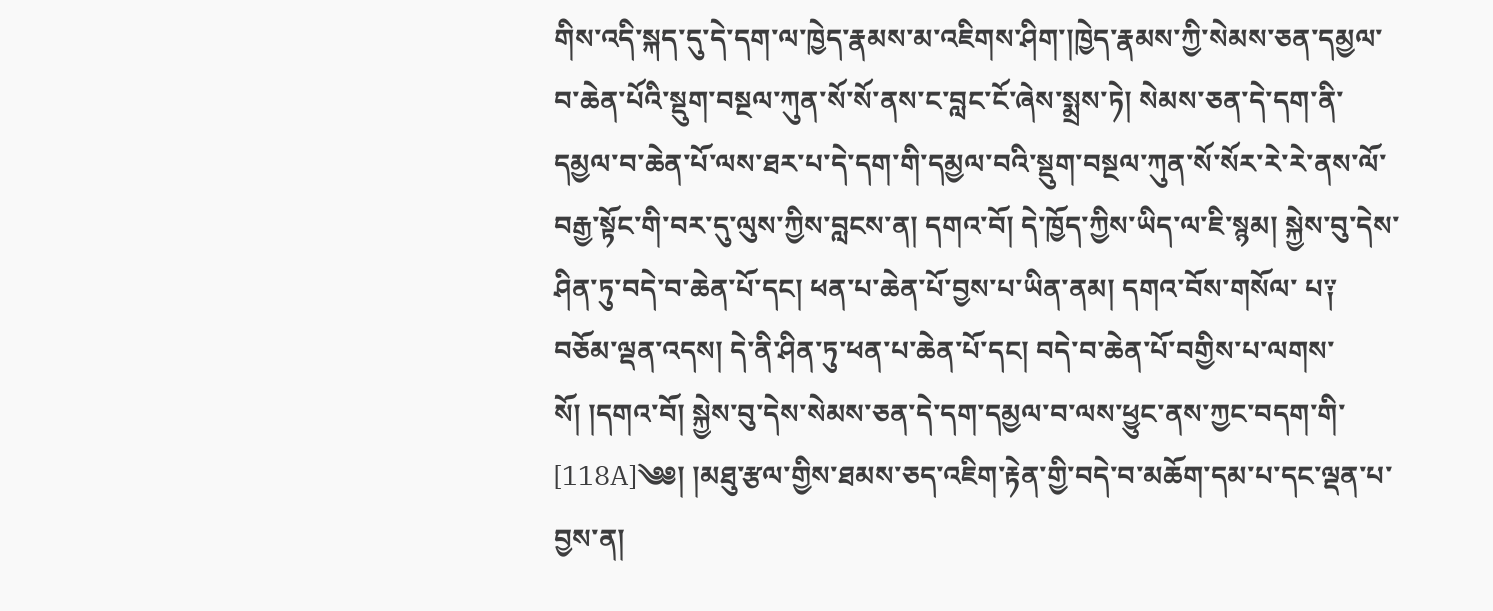གིས་འདི་སྐད་དུ་དེ་དག་ལ་ཁྱེད་རྣམས་མ་འཇིགས་ཤིག་།ཁྱེད་རྣམས་ཀྱི་སེམས་ཅན་དམྱལ་ བ་ཆེན་པོའི་སྡུག་བསྔལ་ཀུན་སོ་སོ་ནས་ང་བླང་ངོ་ཞེས་སྨྲས་ཏེ། སེམས་ཅན་དེ་དག་ནི་དམྱལ་བ་ཆེན་པོ་ལས་ཐར་པ་དེ་དག་གི་དམྱལ་བའི་སྡུག་བསྔལ་ཀུན་སོ་སོར་རེ་རེ་ནས་ལོ་ བརྒྱ་སྟོང་གི་བར་དུ་ལུས་ཀྱིས་བླངས་ན། དགའ་བོ། དེ་ཁྱོད་ཀྱིས་ཡིད་ལ་ཇི་སྙམ། སྐྱེས་བུ་དེས་ཤིན་ཏུ་བདེ་བ་ཆེན་པོ་དང། ཕན་པ་ཆེན་པོ་བྱས་པ་ཡིན་ནམ། དགའ་བོས་གསོལ་ པ༑ བཅོམ་ལྡན་འདས། དེ་ནི་ཤིན་ཏུ་ཕན་པ་ཆེན་པོ་དང། བདེ་བ་ཆེན་པོ་བགྱིས་པ་ལགས་སོ། །དགའ་བོ། སྐྱེས་བུ་དེས་སེམས་ཅན་དེ་དག་དམྱལ་བ་ལས་ཕྱུང་ནས་ཀྱང་བདག་གི་ [118A]༄༅། །མཐུ་རྩལ་གྱིས་ཐམས་ཅད་འཇིག་རྟེན་གྱི་བདེ་བ་མཆོག་དམ་པ་དང་ལྡན་པ་བྱས་ན།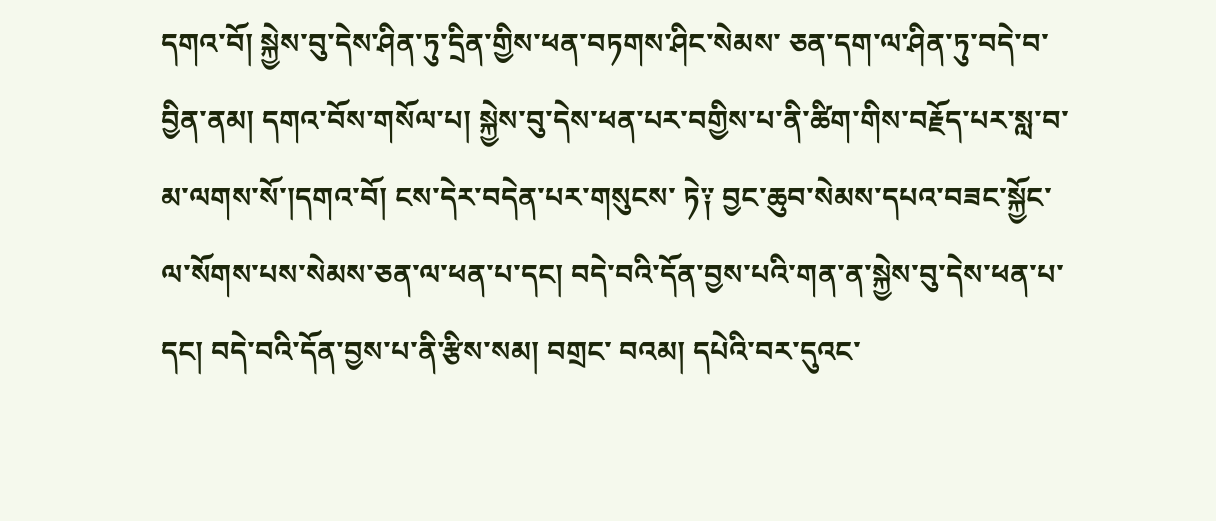དགའ་བོ། སྐྱེས་བུ་དེས་ཤིན་ཏུ་དྲིན་གྱིས་ཕན་བཏགས་ཤིང་སེམས་ ཅན་དག་ལ་ཤིན་ཏུ་བདེ་བ་བྱིན་ནམ། དགའ་བོས་གསོལ་པ། སྐྱེས་བུ་དེས་ཕན་པར་བགྱིས་པ་ནི་ཚིག་གིས་བརྗོད་པར་སླ་བ་མ་ལགས་སོ་།དགའ་བོ། ངས་དེར་བདེན་པར་གསུངས་ ཏེ༑ བྱང་ཆུབ་སེམས་དཔའ་བཟང་སྐྱོང་ལ་སོགས་པས་སེམས་ཅན་ལ་ཕན་པ་དང། བདེ་བའི་དོན་བྱས་པའི་གན་ན་སྐྱེས་བུ་དེས་ཕན་པ་དང། བདེ་བའི་དོན་བྱས་པ་ནི་རྩིས་སམ། བགྲང་ བའམ། དཔེའི་བར་དུའང་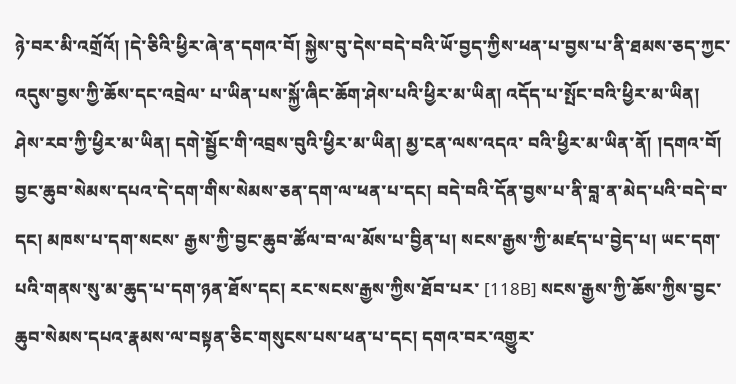ཉེ་བར་མི་འགྲོའོ། །དེ་ཅིའི་ཕྱིར་ཞེ་ན་དགའ་བོ། སྐྱེས་བུ་དེས་བདེ་བའི་ཡོ་བྱད་ཀྱིས་ཕན་པ་བྱས་པ་ནི་ཐམས་ཅད་ཀྱང་འདུས་བྱས་ཀྱི་ཆོས་དང་འབྲེལ་ པ་ཡིན་པས་སྐྱོ་ཞིང་ཆོག་ཤེས་པའི་ཕྱིར་མ་ཡིན། འདོད་པ་སྤོང་བའི་ཕྱིར་མ་ཡིན། ཤེས་རབ་ཀྱི་ཕྱིར་མ་ཡིན། དགེ་སྦྱོང་གི་འབྲས་བུའི་ཕྱིར་མ་ཡིན། མྱ་ངན་ལས་འདའ་ བའི་ཕྱིར་མ་ཡིན་ནོ། །དགའ་བོ། བྱང་ཆུབ་སེམས་དཔའ་དེ་དག་གིས་སེམས་ཅན་དག་ལ་ཕན་པ་དང། བདེ་བའི་དོན་བྱས་པ་ནི་བླ་ན་མེད་པའི་བདེ་བ་དང། མཁས་པ་དག་སངས་ རྒྱས་ཀྱི་བྱང་ཆུབ་ཚོལ་བ་ལ་མོས་པ་བྱིན་པ། སངས་རྒྱས་ཀྱི་མཛད་པ་བྱེད་པ། ཡང་དག་པའི་གནས་སུ་མ་ཆུད་པ་དག་ཉན་ཐོས་དང། རང་སངས་རྒྱས་ཀྱིས་ཐོབ་པར་ [118B] སངས་རྒྱས་ཀྱི་ཆོས་ཀྱིས་བྱང་ཆུབ་སེམས་དཔའ་རྣམས་ལ་བསྟན་ཅིང་གསུངས་པས་ཕན་པ་དང། དགའ་བར་འགྱུར་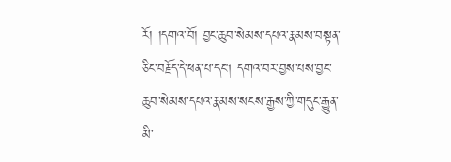རོ། །དགའ་བོ། བྱང་ཆུབ་སེམས་དཔའ་རྣམས་བསྟན་ ཅིང་བརྗོད་དེ་ཕན་པ་དང། དགའ་བར་བྱས་པས་བྱང་ཆུབ་སེམས་དཔའ་རྣམས་སངས་རྒྱས་ཀྱི་གདུང་རྒྱུན་མི་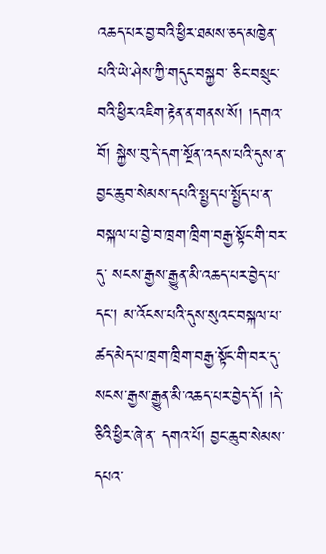འཆད་པར་བྱ་བའི་ཕྱིར་ཐམས་ཅད་མཁྱེན་པའི་ཡེ་ཤེས་ཀྱི་གདུང་བསྐྱབ་ ཅིང་བསྲུང་བའི་ཕྱིར་འཇིག་རྟེན་ན་གནས་སོ། །དགའ་བོ། སྐྱེས་བུ་དེ་དག་སྔོན་འདས་པའི་དུས་ན་བྱང་ཆུབ་སེམས་དཔའི་སྤྱད་པ་སྤྱོད་པ་ན་བསྐལ་པ་བྱེ་བ་ཁྲག་ཁྲིག་བརྒྱ་སྟོང་གི་བར་དུ་ སངས་རྒྱས་རྒྱུན་མི་འཆད་པར་བྱེད་པ་དང། མ་འོངས་པའི་དུས་སུའང་བསྐལ་པ་ཚད་མེད་པ་ཁྲག་ཁྲིག་བརྒྱ་སྟོང་གི་བར་དུ་སངས་རྒྱས་རྒྱུན་མི་འཆད་པར་བྱེད་དོ། །དེ་ཅིའི་ཕྱིར་ཞེ་ན་ དགའ་པོ། བྱང་ཆུབ་སེམས་དཔའ་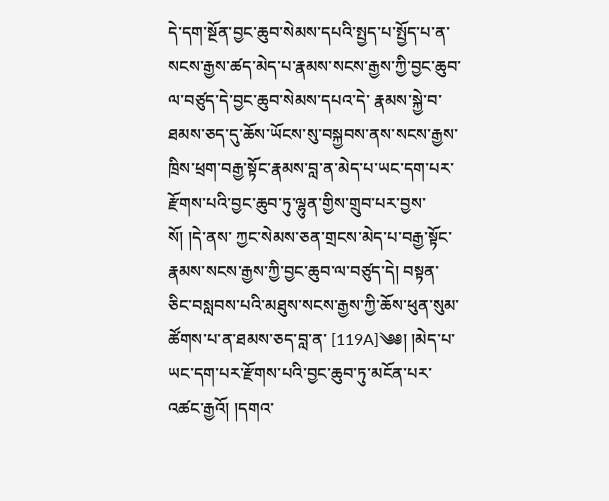དེ་དག་སྔོན་བྱང་ཆུབ་སེམས་དཔའི་སྤྱད་པ་སྤྱོད་པ་ན་སངས་རྒྱས་ཚད་མེད་པ་རྣམས་སངས་རྒྱས་ཀྱི་བྱང་ཆུབ་ལ་བཙུད་དེ་བྱང་ཆུབ་སེམས་དཔའ་དེ་ རྣམས་སྐྱེ་བ་ཐམས་ཅད་དུ་ཆོས་ཡོངས་སུ་བསྐྱབས་ནས་སངས་རྒྱས་ཁྲིས་ཕྲག་བརྒྱ་སྟོང་རྣམས་བླ་ན་མེད་པ་ཡང་དག་པར་རྫོགས་པའི་བྱང་ཆུབ་ཏུ་ལྷུན་གྱིས་གྲུབ་པར་བྱས་སོ། །དེ་ནས་ ཀྱང་སེམས་ཅན་གྲངས་མེད་པ་བརྒྱ་སྟོང་རྣམས་སངས་རྒྱས་ཀྱི་བྱང་ཆུབ་ལ་བཙུད་དེ། བསྟན་ཅིང་བསླབས་པའི་མཐུས་སངས་རྒྱས་ཀྱི་ཆོས་ཕུན་སུམ་ཚོགས་པ་ན་ཐམས་ཅད་བླ་ན་ [119A]༄༅། །མེད་པ་ཡང་དག་པར་རྫོགས་པའི་བྱང་ཆུབ་ཏུ་མངོན་པར་འཚང་རྒྱའོ། །དགའ་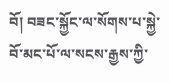བོ། བཟང་སྐྱོང་ལ་སོགས་པ་སྐྱེ་བོ་མང་པོ་ལ་སངས་རྒྱས་ཀྱི་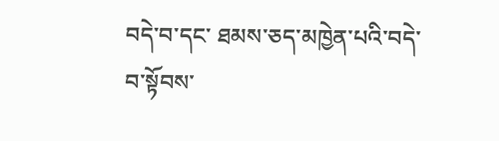བདེ་བ་དང་ ཐམས་ཅད་མཁྱེན་པའི་བདེ་བ་སྟོབས་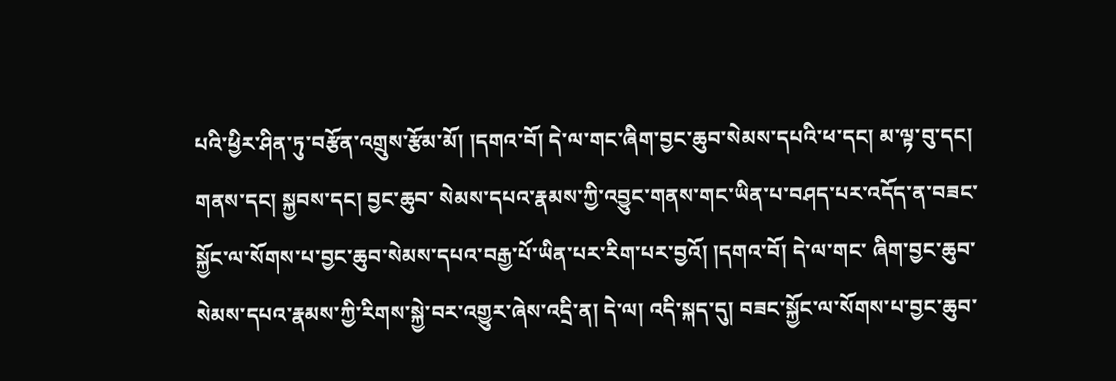པའི་ཕྱིར་ཤིན་ཏུ་བརྩོན་འགྲུས་རྩོམ་མོ། །དགའ་བོ། དེ་ལ་གང་ཞིག་བྱང་ཆུབ་སེམས་དཔའི་ཕ་དང། མ་ལྟ་བུ་དང། གནས་དང། སྐྱབས་དང། བྱང་ཆུབ་ སེམས་དཔའ་རྣམས་ཀྱི་འབྱུང་གནས་གང་ཡིན་པ་བཤད་པར་འདོད་ན་བཟང་སྐྱོང་ལ་སོགས་པ་བྱང་ཆུབ་སེམས་དཔའ་བརྒྱ་པོ་ཡིན་པར་རིག་པར་བྱའོ། །དགའ་བོ། དེ་ལ་གང་ ཞིག་བྱང་ཆུབ་སེམས་དཔའ་རྣམས་ཀྱི་རིགས་སྐྱེ་བར་འགྱུར་ཞེས་འདྲི་ན། དེ་ལ། འདི་སྐད་དུ། བཟང་སྐྱོང་ལ་སོགས་པ་བྱང་ཆུབ་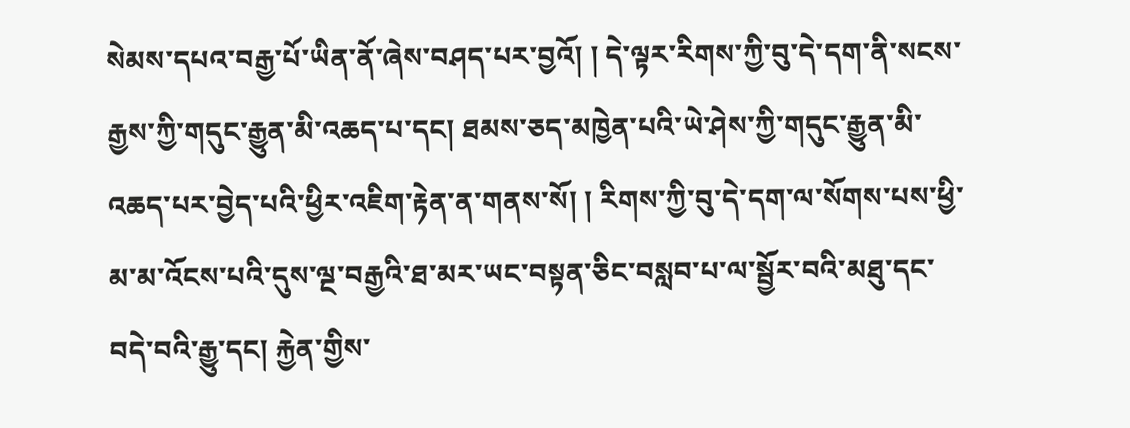སེམས་དཔའ་བརྒྱ་པོ་ཡིན་ནོ་ཞེས་བཤད་པར་བྱའོ། ། དེ་ལྟར་རིགས་ཀྱི་བུ་དེ་དག་ནི་སངས་རྒྱས་ཀྱི་གདུང་རྒྱུན་མི་འཆད་པ་དང། ཐམས་ཅད་མཁྱེན་པའི་ཡེ་ཤེས་ཀྱི་གདུང་རྒྱུན་མི་འཆད་པར་བྱེད་པའི་ཕྱིར་འཇིག་རྟེན་ན་གནས་སོ། ། རིགས་ཀྱི་བུ་དེ་དག་ལ་སོགས་པས་ཕྱི་མ་མ་འོངས་པའི་དུས་ལྔ་བརྒྱའི་ཐ་མར་ཡང་བསྟན་ཅིང་བསླབ་པ་ལ་སྦྱོར་བའི་མཐུ་དང་བདེ་བའི་རྒྱུ་དང། རྐྱེན་གྱིས་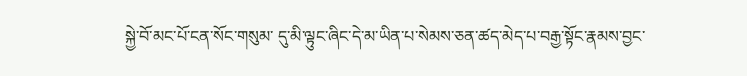སྐྱེ་བོ་མང་པོ་ངན་སོང་གསུམ་ དུ་མི་ལྟུང་ཞིང་དེ་མ་ཡིན་པ་སེམས་ཅན་ཚད་མེད་པ་བརྒྱ་སྟོང་རྣམས་བྱང་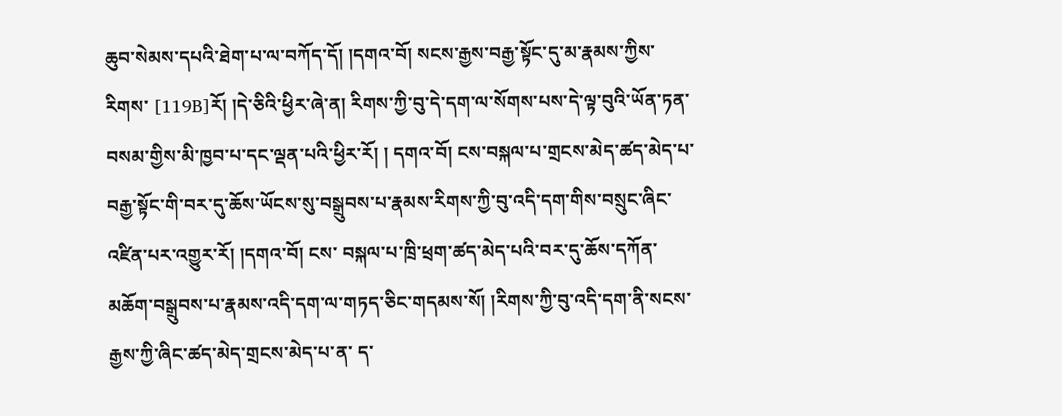ཆུབ་སེམས་དཔའི་ཐེག་པ་ལ་བཀོད་དོ། །དགའ་བོ། སངས་རྒྱས་བརྒྱ་སྟོང་དུ་མ་རྣམས་ཀྱིས་རིགས་ [119B]རོ། །དེ་ཅིའི་ཕྱིར་ཞེ་ན། རིགས་ཀྱི་བུ་དེ་དག་ལ་སོགས་པས་དེ་ལྟ་བུའི་ཡོན་ཏན་བསམ་གྱིས་མི་ཁྱབ་པ་དང་ལྡན་པའི་ཕྱིར་རོ། ། དགའ་བོ། ངས་བསྐལ་པ་གྲངས་མེད་ཚད་མེད་པ་བརྒྱ་སྟོང་གི་བར་དུ་ཆོས་ཡོངས་སུ་བསྒྲུབས་པ་རྣམས་རིགས་ཀྱི་བུ་འདི་དག་གིས་བསྲུང་ཞིང་འཛིན་པར་འགྱུར་རོ། །དགའ་བོ། ངས་ བསྐལ་པ་ཁྲི་ཕྲག་ཚད་མེད་པའི་བར་དུ་ཆོས་དཀོན་མཆོག་བསྒྲུབས་པ་རྣམས་འདི་དག་ལ་གཏད་ཅིང་གདམས་སོ། །རིགས་ཀྱི་བུ་འདི་དག་ནི་སངས་རྒྱས་ཀྱི་ཞིང་ཚད་མེད་གྲངས་མེད་པ་ན་ ད་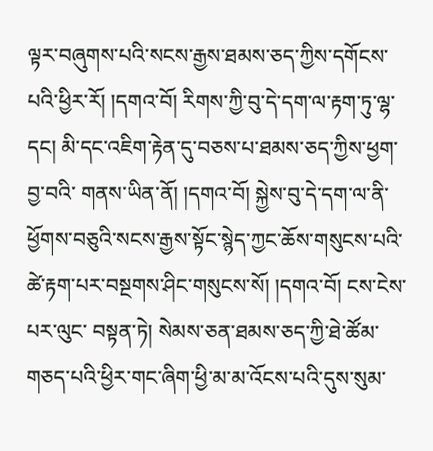ལྟར་བཞུགས་པའི་སངས་རྒྱས་ཐམས་ཅད་ཀྱིས་དགོངས་པའི་ཕྱིར་རོ། །དགའ་བོ། རིགས་ཀྱི་བུ་དེ་དག་ལ་རྟག་ཏུ་ལྷ་དང། མི་དང་འཇིག་རྟེན་དུ་བཅས་པ་ཐམས་ཅད་ཀྱིས་ཕྱག་བྱ་བའི་ གནས་ཡིན་ནོ། །དགའ་བོ། སྐྱེས་བུ་དེ་དག་ལ་ནི་ཕྱོགས་བཅུའི་སངས་རྒྱས་སྟོང་སྙེད་ཀྱང་ཆོས་གསུངས་པའི་ཚེ་རྟག་པར་བསྔགས་ཤིང་གསུངས་སོ། །དགའ་བོ། ངས་ངེས་པར་ལུང་ བསྟན་ཏེ། སེམས་ཅན་ཐམས་ཅད་ཀྱི་ཐེ་ཚོམ་གཅད་པའི་ཕྱིར་གང་ཞིག་ཕྱི་མ་མ་འོངས་པའི་དུས་སུམ་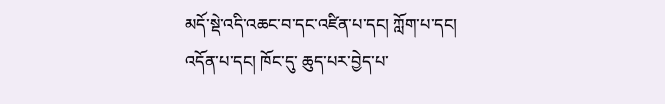མདོ་སྡེ་འདི་འཆང་བ་དང་འཛིན་པ་དང། ཀློག་པ་དང། འདོན་པ་དང། ཁོང་དུ་ ཆུད་པར་བྱེད་པ་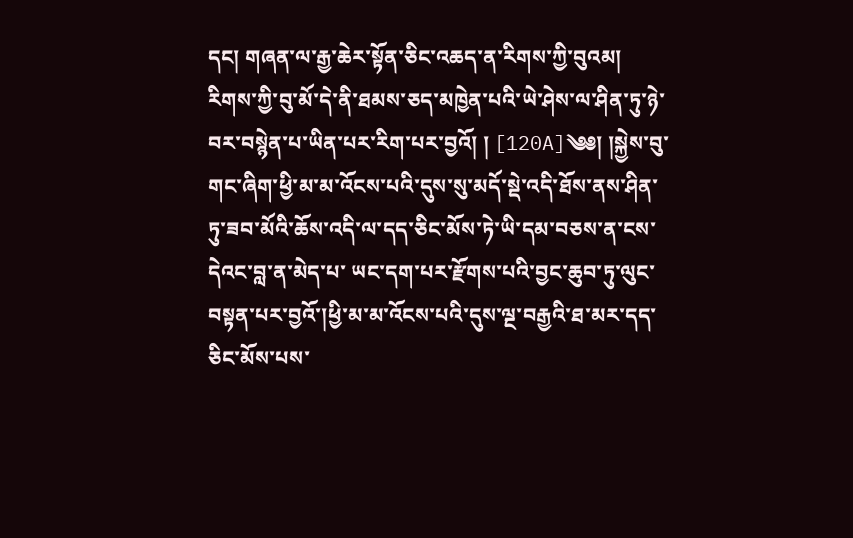དང། གཞན་ལ་རྒྱ་ཆེར་སྟོན་ཅིང་འཆད་ན་རིགས་ཀྱི་བུའམ། རིགས་ཀྱི་བུ་མོ་དེ་ནི་ཐམས་ཅད་མཁྱེན་པའི་ཡེ་ཤེས་ལ་ཤིན་ཏུ་ཉེ་བར་བསྙེན་པ་ཡིན་པར་རིག་པར་བྱའོ། ། [120A]༄༅། །སྐྱེས་བུ་གང་ཞིག་ཕྱི་མ་མ་འོངས་པའི་དུས་སུ་མདོ་སྡེ་འདི་ཐོས་ནས་ཤིན་ཏུ་ཟབ་མོའི་ཆོས་འདི་ལ་དད་ཅིང་མོས་ཏེ་ཡི་དམ་བཅས་ན་ངས་དེའང་བླ་ན་མེད་པ་ ཡང་དག་པར་རྫོགས་པའི་བྱང་ཆུབ་ཏུ་ལུང་བསྟན་པར་བྱའོ་།ཕྱི་མ་མ་འོངས་པའི་དུས་ལྔ་བརྒྱའི་ཐ་མར་དད་ཅིང་མོས་པས་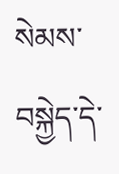སེམས་བསྐྱེད་དེ་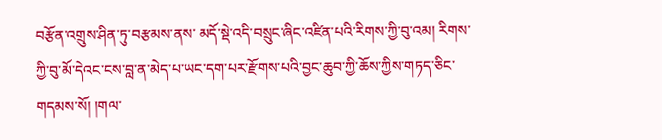བརྩོན་འགྲུས་ཤིན་ཏུ་བརྩམས་ནས་ མདོ་སྡེ་འདི་བསྲུང་ཞིང་འཛིན་པའི་རིགས་ཀྱི་བུ་འམ། རིགས་ཀྱི་བུ་མོ་དེའང་ངས་བླ་ན་མེད་པ་ཡང་དག་པར་རྫོགས་པའི་བྱང་ཆུབ་ཀྱི་ཆོས་ཀྱིས་གཏད་ཅིང་གདམས་སོ། །གལ་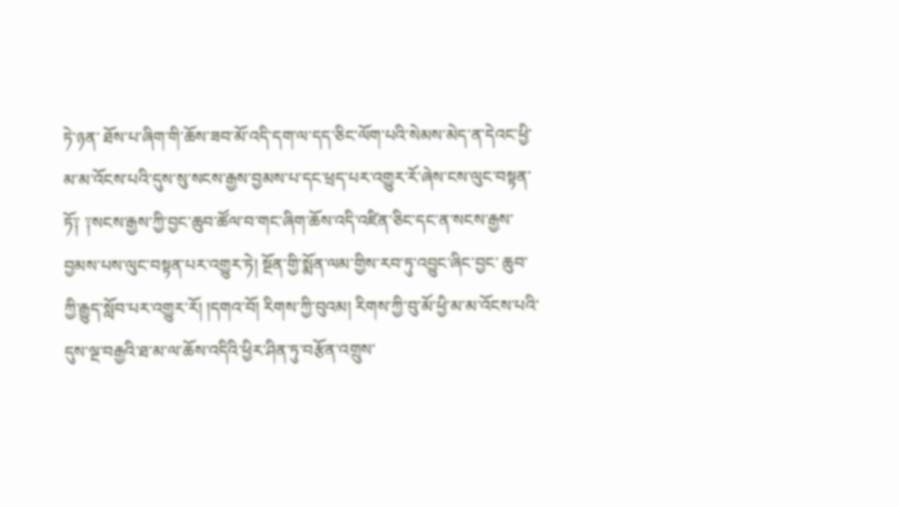ཏེ་ཉན་ ཐོས་པ་ཞིག་གི་ཆོས་ཟབ་མོ་འདི་དག་ལ་དད་ཅིང་ལོག་པའི་སེམས་མེད་ན་དེའང་ཕྱི་མ་མ་འོངས་པའི་དུས་སུ་སངས་རྒྱས་བྱམས་པ་དང་ཕྲད་པར་འགྱུར་རོ་ཞེས་ངས་ལུང་བསྟན་ ཏོ༑ ༑སངས་རྒྱས་ཀྱི་བྱང་ཆུབ་ཚོལ་བ་གང་ཞིག་ཆོས་འདི་འཛིན་ཅིང་དང་ན་སངས་རྒྱས་བྱམས་པས་ལུང་བསྟན་པར་འགྱུར་ཏེ། སྔོན་གྱི་སྨོན་ལམ་གྱིས་རབ་ཏུ་འབྱུང་ཞིང་བྱང་ ཆུབ་ཀྱི་རྒྱུད་སློབ་པར་འགྱུར་རོ། །དགའ་བོ། རིགས་ཀྱི་བུའམ། རིགས་ཀྱི་བུ་མོ་ཕྱི་མ་མ་འོངས་པའི་དུས་ལྔ་བརྒྱའི་ཐ་མ་ལ་ཆོས་འདིའི་ཕྱིར་ཤིན་ཏུ་བརྩོན་འགྲུས་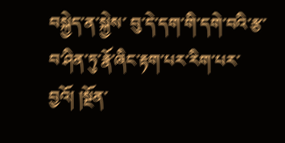བསྐྱེད་ན་སྐྱེས་ བུ་དེ་དག་གི་དགེ་བའི་རྩ་བ་ཤིན་ཏུ་རྣོ་ཞིང་རྟག་པར་རིག་པར་བྱའོ། །སྔོན་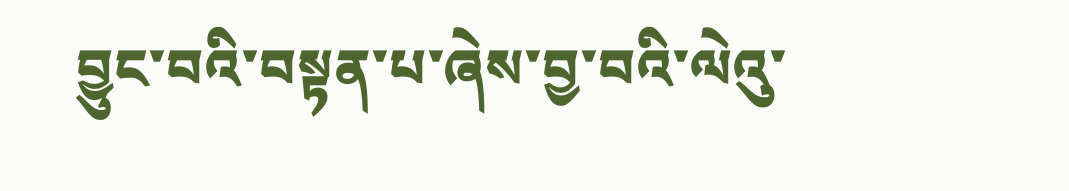བྱུང་བའི་བསྟན་པ་ཞེས་བྱ་བའི་ལེའུ་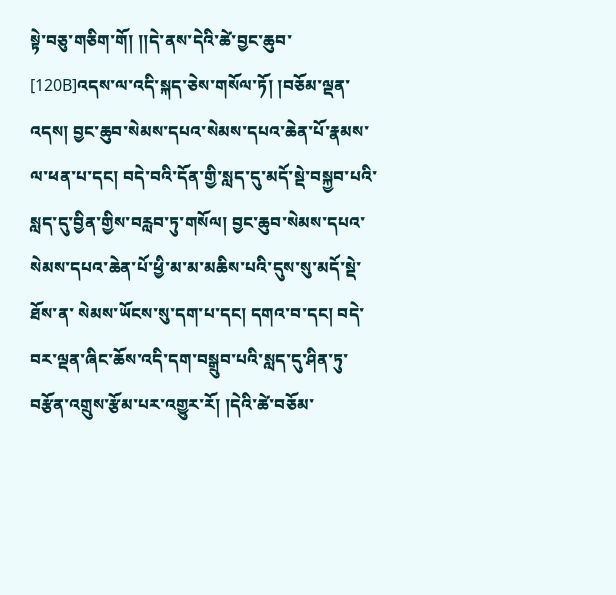སྟེ་བཅུ་གཅིག་གོ། །།དེ་ནས་དེའི་ཚེ་བྱང་ཆུབ་ [120B]འདས་ལ་འདི་སྐད་ཅེས་གསོལ་ཏོ། །བཅོམ་ལྡན་འདས། བྱང་ཆུབ་སེམས་དཔའ་སེམས་དཔའ་ཆེན་པོ་རྣམས་ ལ་ཕན་པ་དང། བདེ་བའི་དོན་གྱི་སླད་དུ་མདོ་སྡེ་བསྐྱབ་པའི་སླད་དུ་བྱིན་གྱིས་བརླབ་ཏུ་གསོལ། བྱང་ཆུབ་སེམས་དཔའ་སེམས་དཔའ་ཆེན་པོ་ཕྱི་མ་མ་མཆིས་པའི་དུས་སུ་མདོ་སྡེ་ཐོས་ན་ སེམས་ཡོངས་སུ་དག་པ་དང། དགའ་བ་དང། བདེ་བར་ལྡན་ཞིང་ཆོས་འདི་དག་བསྒྲུབ་པའི་སླད་དུ་ཤིན་ཏུ་བརྩོན་འགྲུས་རྩོམ་པར་འགྱུར་རོ། །དེའི་ཚེ་བཅོམ་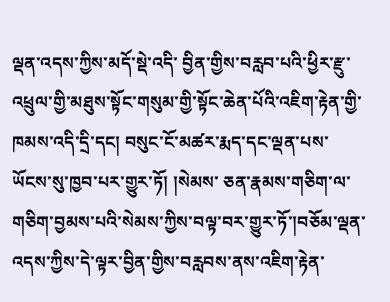ལྡན་འདས་ཀྱིས་མདོ་སྡེ་འདི་ བྱིན་གྱིས་བརླབ་པའི་ཕྱིར་རྫུ་འཕྲུལ་གྱི་མཐུས་སྟོང་གསུམ་གྱི་སྟོང་ཆེན་པོའི་འཇིག་རྟེན་གྱི་ཁམས་འདི་དྲི་དང། བསུང་ངོ་མཚར་རྨད་དང་ལྡན་པས་ཡོངས་སུ་ཁྱབ་པར་གྱུར་ཏོ། །སེམས་ ཅན་རྣམས་གཅིག་ལ་གཅིག་བྱམས་པའི་སེམས་ཀྱིས་བལྟ་བར་གྱུར་ཏོ་།བཅོམ་ལྡན་འདས་ཀྱིས་དེ་ལྟར་བྱིན་གྱིས་བརླབས་ནས་འཇིག་རྟེན་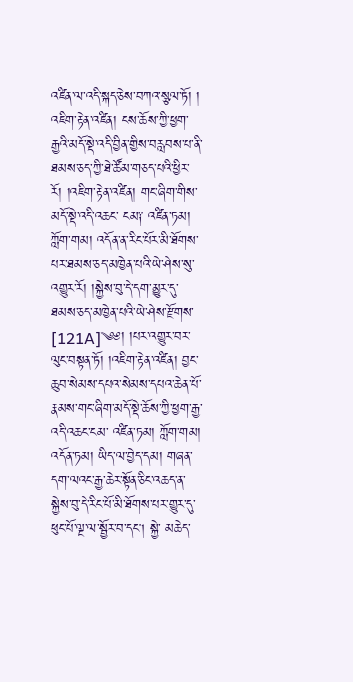འཛིན་ལ་འདི་སྐད་ཅེས་བཀའ་སྩལ་ཏོ། ། འཇིག་རྟེན་འཛིན། ངས་ཆོས་ཀྱི་ཕྱག་རྒྱའི་མདོ་སྡེ་འདི་བྱིན་གྱིས་བརླབས་པ་ནི་ཐམས་ཅད་ཀྱི་ཐེ་ཚོམ་གཅད་པའི་ཕྱིར་རོ། །འཇིག་རྟེན་འཛིན། གང་ཞིག་གིས་མདོ་སྡེ་འདི་འཆང་ ངམ༑ འཛིན་ཏམ། ཀློག་གམ། འདོན་ན་རིང་པོར་མི་ཐོགས་པར་ཐམས་ཅད་མཁྱེན་པའི་ཡེ་ཤེས་སུ་འགྱུར་རོ། །སྐྱེས་བུ་དེ་དག་མྱུར་དུ་ཐམས་ཅད་མཁྱེན་པའི་ཡེ་ཤེས་རྫོགས་ [121A]༄༅། །པར་འགྱུར་བར་ལུང་བསྟན་ཏོ། །འཇིག་རྟེན་འཛིན། བྱང་ཆུབ་སེམས་དཔའ་སེམས་དཔའ་ཆེན་པོ་རྣམས་གང་ཞིག་མདོ་སྡེ་ཆོས་ཀྱི་ཕྱག་རྒྱ་འདི་འཆང་ངམ་ འཛིན་ཏམ། ཀློག་གམ། འདོན་ཏམ། ཡིད་ལ་བྱེད་དམ། གཞན་དག་ལའང་རྒྱ་ཆེར་སྟོན་ཅིང་འཆད་ན་སྐྱེས་བུ་དེ་རིང་པོ་མི་ཐོགས་པར་གྱུར་དུ་ཕུང་པོ་ལྔ་ལ་སྦྱོར་བ་དང། སྐྱེ་ མཆེད་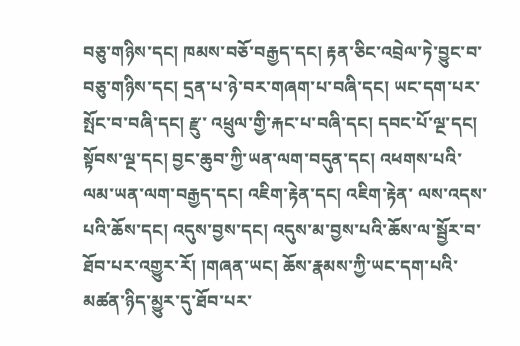བཅུ་གཉིས་དང། ཁམས་བཅོ་བརྒྱད་དང། རྟན་ཅིང་འབྲེལ་ཏེ་བྱུང་བ་བཅུ་གཉིས་དང། དྲན་པ་ཉེ་བར་གཞག་པ་བཞི་དང། ཡང་དག་པར་སྤོང་བ་བཞི་དང། རྫུ་ འཕྲུལ་གྱི་རྐང་པ་བཞི་དང། དབང་པོ་ལྔ་དང། སྟོབས་ལྔ་དང། བྱང་ཆུབ་ཀྱི་ཡན་ལག་བདུན་དང། འཕགས་པའི་ལམ་ཡན་ལག་བརྒྱད་དང། འཇིག་རྟེན་དང། འཇིག་རྟེན་ ལས་འདས་པའི་ཆོས་དང། འདུས་བྱས་དང། འདུས་མ་བྱས་པའི་ཆོས་ལ་སྦྱོར་བ་ཐོབ་པར་འགྱུར་རོ། །གཞན་ཡང། ཆོས་རྣམས་ཀྱི་ཡང་དག་པའི་མཚན་ཉིད་མྱུར་དུ་ཐོབ་པར་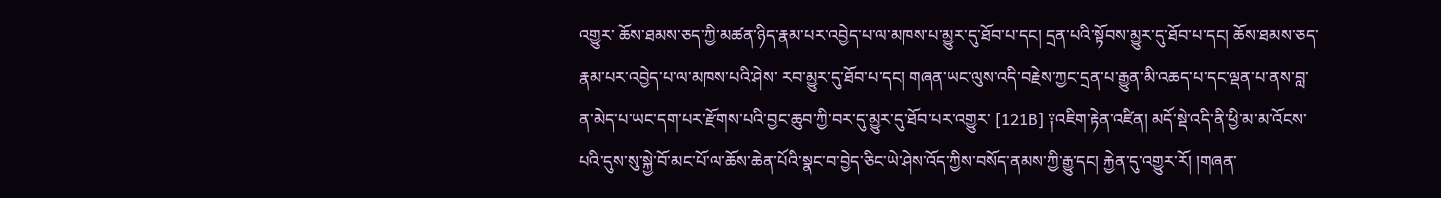འགྱུར་ ཆོས་ཐམས་ཅད་ཀྱི་མཚན་ཉིད་རྣམ་པར་འབྱེད་པ་ལ་མཁས་པ་མྱུར་དུ་ཐོབ་པ་དང། དྲན་པའི་སྟོབས་མྱུར་དུ་ཐོབ་པ་དང། ཆོས་ཐམས་ཅད་རྣམ་པར་འབྱེད་པ་ལ་མཁས་པའི་ཤེས་ རབ་མྱུར་དུ་ཐོབ་པ་དང། གཞན་ཡང་ལུས་འདི་བརྗེས་ཀྱང་དྲན་པ་རྒྱུན་མི་འཆད་པ་དང་ལྡན་པ་ནས་བླ་ན་མེད་པ་ཡང་དག་པར་རྫོགས་པའི་བྱང་ཆུབ་ཀྱི་བར་དུ་མྱུར་དུ་ཐོབ་པར་འགྱུར་ [121B] ༑འཇིག་རྟེན་འཛིན། མདོ་སྡེ་འདི་ནི་ཕྱི་མ་མ་འོངས་པའི་དུས་སུ་སྐྱེ་བོ་མང་པོ་ལ་ཆོས་ཆེན་པོའི་སྣང་བ་བྱེད་ཅིང་ཡེ་ཤེས་འོད་ཀྱིས་བསོད་ནམས་ཀྱི་རྒྱུ་དང། རྐྱེན་དུ་འགྱུར་རོ། །གཞན་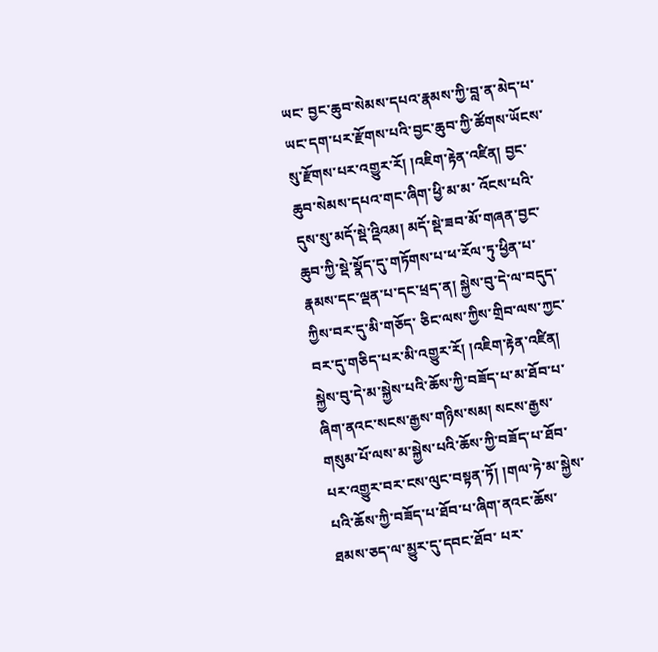ཡང་ བྱང་ཆུབ་སེམས་དཔའ་རྣམས་ཀྱི་བླ་ན་མེད་པ་ཡང་དག་པར་རྫོགས་པའི་བྱང་ཆུབ་ཀྱི་ཚོགས་ཡོངས་སུ་རྫོགས་པར་འགྱུར་རོ། །འཇིག་རྟེན་འཛིན། བྱང་ཆུབ་སེམས་དཔའ་གང་ཞིག་ཕྱི་མ་མ་ འོངས་པའི་དུས་སུ་མདོ་སྡེ་འྡིའམ། མདོ་སྡེ་ཟབ་མོ་གཞན་བྱང་ཆུབ་ཀྱི་སྡེ་སྣོད་དུ་གཏོགས་པ་ཕ་རོལ་ཏུ་ཕྱིན་པ་རྣམས་དང་ལྡན་པ་དང་ཕྲད་ན། སྐྱེས་བུ་དེ་ལ་བདུད་ཀྱིས་བར་དུ་མི་གཅོད་ ཅིང་ལས་ཀྱིས་གྲིབ་ལས་ཀྱང་བར་དུ་གཅིད་པར་མི་འགྱུར་རོ། །འཇིག་རྟེན་འཛིན། སྐྱེས་བུ་དེ་མ་སྐྱེས་པའི་ཆོས་ཀྱི་བཟོད་པ་མ་ཐོབ་པ་ཞིག་ནའང་སངས་རྒྱས་གཉིས་སམ། སངས་རྒྱས་ གསུམ་པོ་ལས་མ་སྐྱེས་པའི་ཆོས་ཀྱི་བཟོད་པ་ཐོབ་པར་འགྱུར་བར་ངས་ལུང་བསྟན་ཏོ། །གལ་ཏེ་མ་སྐྱེས་པའི་ཆོས་ཀྱི་བཟོད་པ་ཐོབ་པ་ཞིག་ནའང་ཆོས་ཐམས་ཅད་ལ་མྱུར་དུ་དབང་ཐོབ་ པར་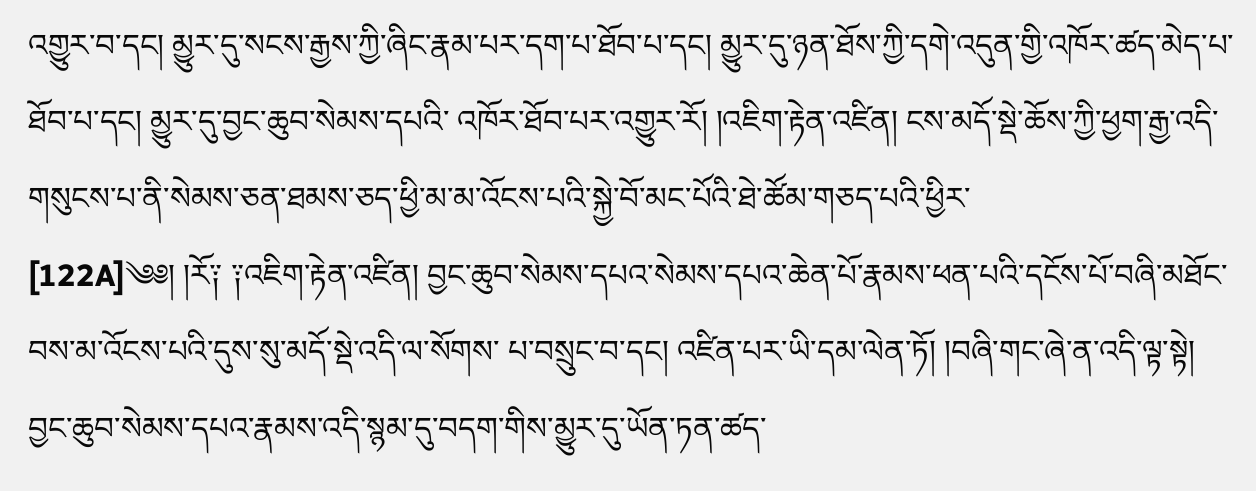འགྱུར་བ་དང། མྱུར་དུ་སངས་རྒྱས་ཀྱི་ཞིང་རྣམ་པར་དག་པ་ཐོབ་པ་དང། མྱུར་དུ་ཉན་ཐོས་ཀྱི་དགེ་འདུན་གྱི་འཁོར་ཚད་མེད་པ་ཐོབ་པ་དང། མྱུར་དུ་བྱང་ཆུབ་སེམས་དཔའི་ འཁོར་ཐོབ་པར་འགྱུར་རོ། །འཇིག་རྟེན་འཛིན། ངས་མདོ་སྡེ་ཆོས་ཀྱི་ཕྱག་རྒྱ་འདི་གསུངས་པ་ནི་སེམས་ཅན་ཐམས་ཅད་ཕྱི་མ་མ་འོངས་པའི་སྐྱེ་བོ་མང་པོའི་ཐེ་ཚོམ་གཅད་པའི་ཕྱིར་ [122A]༄༅། །རོ༑ ༑འཇིག་རྟེན་འཛིན། བྱང་ཆུབ་སེམས་དཔའ་སེམས་དཔའ་ཆེན་པོ་རྣམས་ཕན་པའི་དངོས་པོ་བཞི་མཐོང་བས་མ་འོངས་པའི་དུས་སུ་མདོ་སྡེ་འདི་ལ་སོགས་ པ་བསྲུང་བ་དང། འཛིན་པར་ཡི་དམ་ལེན་ཏོ། །བཞི་གང་ཞེ་ན་འདི་ལྟ་སྟེ། བྱང་ཆུབ་སེམས་དཔའ་རྣམས་འདི་སྙམ་དུ་བདག་གིས་མྱུར་དུ་ཡོན་ཏན་ཚད་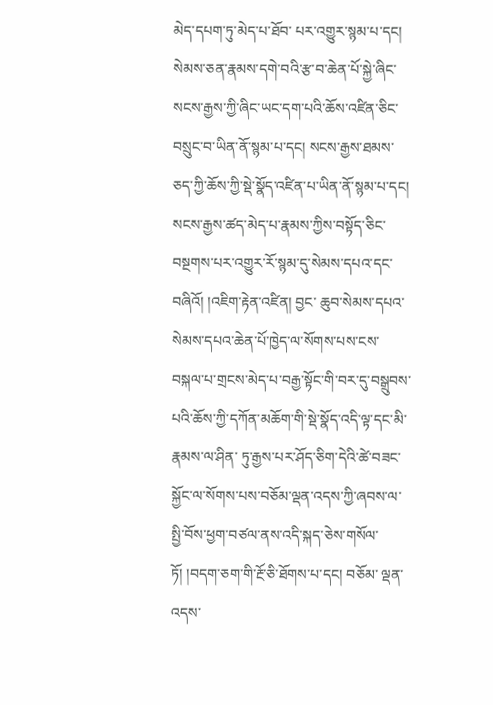མེད་དཔག་ཏུ་མེད་པ་ཐོབ་ པར་འགྱུར་སྙམ་པ་དང། སེམས་ཅན་རྣམས་དགེ་བའི་རྩ་བ་ཆེན་པོ་སྐྱེ་ཞིང་སངས་རྒྱས་ཀྱི་ཞིང་ཡང་དག་པའི་ཆོས་འཛིན་ཅིང་བསྲུང་བ་ཡིན་ནོ་སྙམ་པ་དང། སངས་རྒྱས་ཐམས་ ཅད་ཀྱི་ཆོས་ཀྱི་སྡེ་སྣོད་འཛིན་པ་ཡིན་ནོ་སྙམ་པ་དང། སངས་རྒྱས་ཚད་མེད་པ་རྣམས་ཀྱིས་བསྟོད་ཅིང་བསྔགས་པར་འགྱུར་རོ་སྙམ་དུ་སེམས་དཔའ་དང་བཞིའོ། །འཇིག་རྟེན་འཛིན། བྱང་ ཆུབ་སེམས་དཔའ་སེམས་དཔའ་ཆེན་པོ་ཁྱེད་ལ་སོགས་པས་ངས་བསྐལ་པ་གྲངས་མེད་པ་བརྒྱ་སྟོང་གི་བར་དུ་བསྒྲུབས་པའི་ཆོས་ཀྱི་དཀོན་མཆོག་གི་སྡེ་སྣོད་འདི་ལྟ་དང་མི་རྣམས་ལ་ཤིན་ ཏུ་རྒྱས་པར་ཤོད་ཅིག་དེའི་ཚེ་བཟང་སྐྱོང་ལ་སོགས་པས་བཅོམ་ལྡན་འདས་ཀྱི་ཞབས་ལ་སྤྱི་བོས་ཕྱག་བཙལ་ནས་འདི་སྐད་ཅེས་གསོལ་ཏོ། །བདག་ཅག་གི་རྔོ་ཅི་ཐོགས་པ་དང། བཅོམ་ ལྡན་འདས་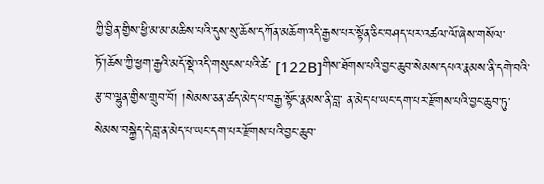ཀྱི་བྱིན་གྱིས་ཕྱི་མ་མ་མཆིས་པའི་དུས་སུ་ཆོས་དཀོན་མཆོག་འདི་རྒྱས་པར་སྟོན་ཅིང་བཤད་པར་འཚལ་ལོ་ཞེས་གསོལ་ཏོ་།ཆོས་ཀྱི་ཕྱག་རྒྱའི་མདོ་སྡེ་འདི་གསུངས་པའི་ཚེ་ [122B]གིས་ཐོགས་པའི་བྱང་ཆུབ་སེམས་དཔའ་རྣམས་ནི་དགེ་བའི་རྩ་བ་ལྷུན་གྱིས་གྲུབ་བོ། །སེམས་ཅན་ཚད་མེད་པ་བརྒྱ་སྟོང་རྣམས་ནི་བླ་ ན་མེད་པ་ཡང་དག་པར་རྫོགས་པའི་བྱང་ཆུབ་ཏུ་སེམས་བསྐྱེད་དེ་བླ་ན་མེད་པ་ཡང་དག་པར་རྫོགས་པའི་བྱང་ཆུབ་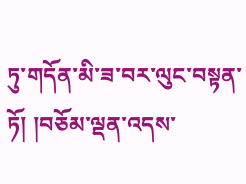ཏུ་གདོན་མི་ཟ་བར་ལུང་བསྟན་ཏོ། །བཅོམ་ལྡན་འདས་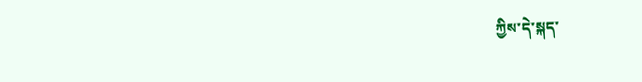ཀྱིས་དེ་སྐད་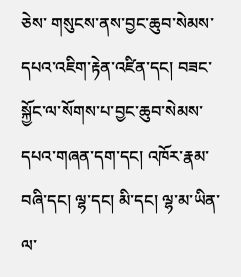ཅེས་ གསུངས་ནས་བྱང་ཆུབ་སེམས་དཔའ་འཇིག་རྟེན་འཛིན་དང། བཟང་སྐྱོང་ལ་སོགས་པ་བྱང་ཆུབ་སེམས་དཔའ་གཞན་དག་དང། འཁོར་རྣམ་བཞི་དང། ལྷ་དང། མི་དང། ལྷ་མ་ཡིན་ལ་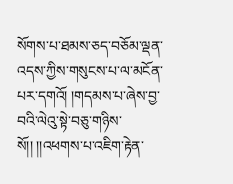སོགས་པ་ཐམས་ཅད་བཅོམ་ལྡན་འདས་ཀྱིས་གསུངས་པ་ལ་མངོན་པར་དགའོ། །གདམས་པ་ཞེས་བྱ་བའི་ལེའུ་སྟེ་བཅུ་གཉིས་སོ།། །།འཕགས་པ་འཇིག་རྟེན་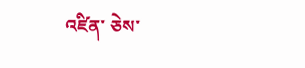འཛིན་ ཅེས་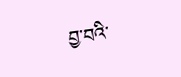བྱ་བའི་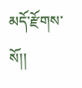མདོ་རྫོགས་སོ།།